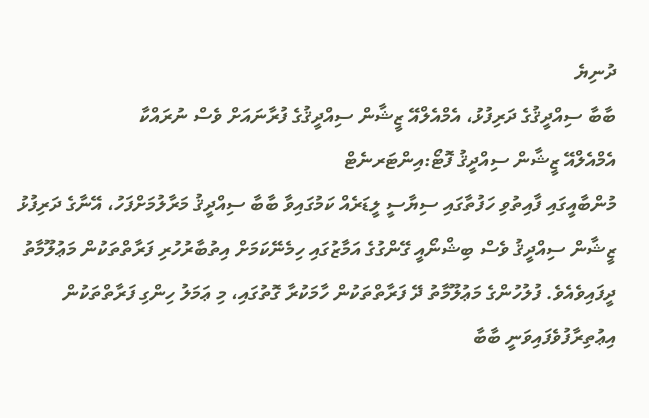ދުނިޔެ
ބާބާ ސިއްދީޤުގެ ދަރިފުޅު، އެމްއެލްއޭ ޒީޝާން ސިއްދީޤުގެ ފުރާނައަށް ވެސް ނުރައްކާ
އެމްއެލްއޭ ޒީޝާން ސިއްދީޤު ފޮޓޯ:އިންޓަރނެޓް
މުންބާއީގައި ފާއިތުވި ހަފުތާގައި ސިޔާސީ ލީޑަރެއް ކަމުގައިވާ ބާބާ ސިއްދީޤު މަރާލުމަށްފަހު، އޭނާގެ ދަރިފުޅު ޒީޝާން ސިއްދީޤު ވެސް ބިޝްނޯއީ ގޭންގުގެ އަމާޒުގައި ހިމެނޭކަމަށް އިތުބާރުހުރި ފަރާތްތަކުން މަޢުލޫމާތު ދީފައިވެއެވެ. ފުލުހުންގެ މަޢުލޫމާތު ދޭ ފަރާތްތަކުން ހާމަކުރާ ގޮތުގައި، މި ޢަމަލު ހިންގި ފަރާތްތަކުން އިޢުތިރާފުވެފައިވަނީ ބާބާ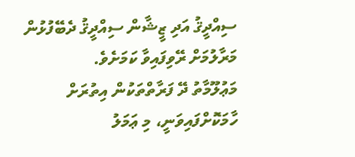ސިއްދީޤު އަދި ޒީޝާން ސިއްދީޤު ދެބޭފުޅުން މަރާލުމަށް ރޭވިފައިވާ ކަމަށެވެ.
މަޢުލޫމާތު ދޭ ފަރާތްތަކުން އިތުރަށް ހާމަކޮށްފައިވަނީ، މި ޢަމަލު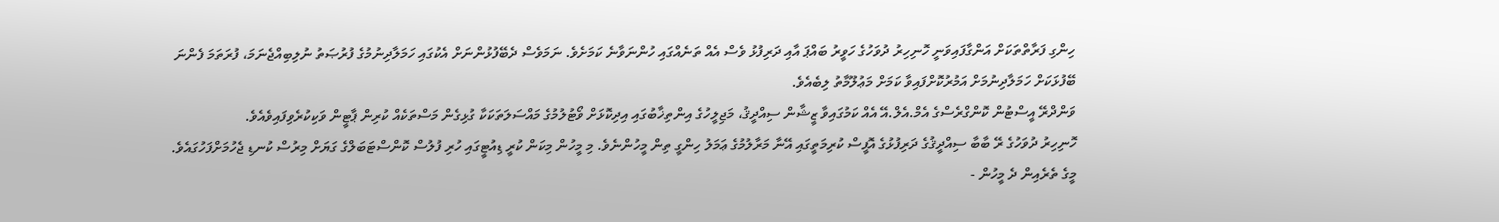ހިންގި ފަރާތްތަކަށް އަންގާފައިވަނީ ހޮނިހިރު ދުވަހުގެ ހަވީރު ބައްޕަ އާއި ދަރިފުޅު ވެސް އެއް ތަނެއްގައި ހުންނަވާނެ ކަމަށެވެ. ނަމަވެސް ދެބޭފުޅުންނަށް އެކުގައި ހަމަލާދިނުމުގެ ފުރުޞަތު ނުލިބިއްޖެނަމަ، ފުރަތަމަ ފެންނަ ބޭފުޅަކަށް ހަމަލާދިނުމަށް އަމުރުކޮށްފައިވާ ކަމަށް މަޢުލޫމާތު ލިބެއެވެ.
ވަންދްރޭ އީސްޓުން ކޮންގްރެސްގެ އެމް.އެލް.އޭ އެއް ކަމުގައިވާ ޒީޝާން ސިއްދީޤު، މަޖިލީހުގެ އިންތިޚާބުގައި އިދިކޮޅަށް ވޯޓުލުމުގެ މައްސަލަތަކަކާ ގުޅިގެން މަސްތަކެއް ކުރިން ޕާޓީން ވަކިކުރެވިފައިވެއެވެ.
ހޮނިހިރު ދުވަހުގެ ރޭ ބާބާ ސިއްދީޤުގެ ދަރިފުޅުގެ އޮފީސް ކުރިމަތީގައި އޭނާ މަރާލުމުގެ ޢަމަލު ހިންގީ ތިން މީހުންނެވެ. މި މީހުން މިކަން ކުރީ ޑިއުޓީގައި ހުރި ފުލުސް ކޮންސްޓަބަލްގެ ގަޔަށް މިރުސް ކުނޑި ޖެހުމަށްފަހުގައެވެ.
މީގެ ތެރެއިން ދެ މީހުން -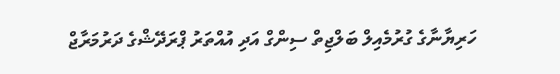ހަރިޔާނާގެ ގުރުމެއިލް ބަލްޖިތް ސިންގް އަދި އުއްތަރު ޕްރަދޭޝްގެ ދަރުމަރާޖް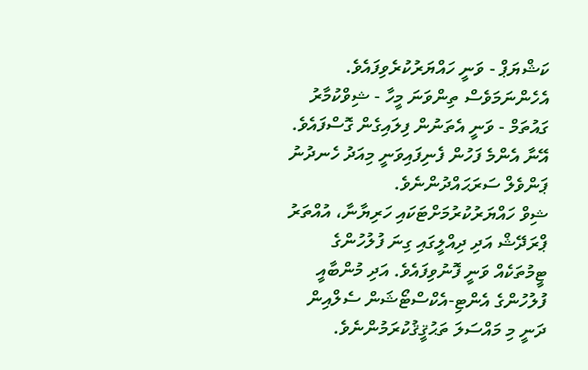ކަޝްޔަޕް - ވަނީ ހައްޔަރުކުރެވިފައެވެ. އެހެންނަމަވެސް ތިންވަނަ މީހާ - ޝިވްކުމާރު ގައުތަމް - ވަނީ އެތަނުން ފިލައިގެން ގޮސްފައެވެ. އޭނާ އެންމެ ފަހުން ފެނިފައިވަނީ މިއަދު ހެނދުނު ޕަންވެލް ސަރަޙައްދުންނެވެ.
ޝިވް ހައްޔަރުކުރުމަށްޓަކައި ހަރިޔާނާ، އުއްތަރު ޕްރަދޭޝް އަދި ދިއްލީގައި ގިނަ ފުލުހުންގެ ޓީމުތަކެއް ވަނީ ފޮނުވިފައެވެ. އަދި މުންބާއީ ފުލުހުންގެ އެންޓި-އެކްސްޓޯޝަން ސެލްއިން ދަނީ މި މައްސަލަ ތަޙުޤީޤުކުރަމުންނެވެ.